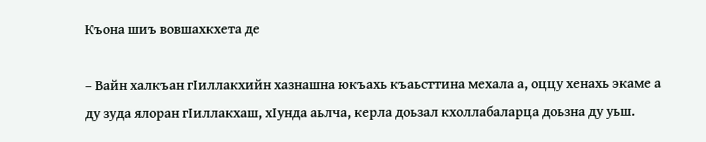Къона шиъ вовшахкхета де

– Вайн халкъан гIиллакхийн хазнашна юкъахь къаьсттина мехала а, оццу хенахь экаме а ду зуда ялоран гIиллакхаш, хIунда аьлча, керла доьзал кхоллабаларца доьзна ду уьш.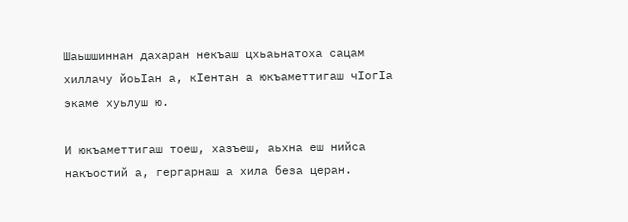Шаьшшиннан дахаран некъаш цхьаьнатоха сацам хиллачу йоьIан а, кIентан а юкъаметтигаш чIогIа экаме хуьлуш ю.

И юкъаметтигаш тоеш, хазъеш, аьхна еш нийса накъостий а, гергарнаш а хила беза церан.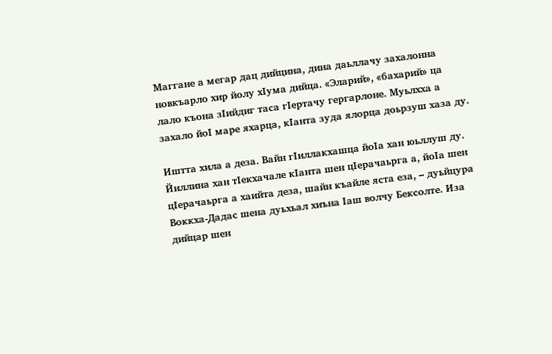Маггане а мегар дац дийцина, дина даьллачу захалонна новкъарло хир йолу хIума дийца. «Эларий», «бахарий» ца лало къона зIийдиг таса гIертачу гергарлоне. Муьлхха а захало йоI маре яхарца, кIанта зуда ялорца доьрзуш хаза ду.

Иштта хила а деза. Вайн гIиллакхашца йоIа хан юьллуш ду. Йиллина хан тIекхачале кIанта шен цIерачаьрга а, йоIа шен цIерачаьрга а хаийта деза, шайн къайле яста еза, – дуьйцура Воккха-Дадас шена дуьхьал хиъна Iаш волчу Бексолте. Иза дийцар шен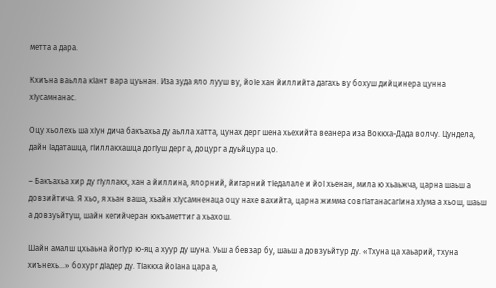метта а дара.

Кхиъна ваьлла кIант вара цуьнан. Иза зуда яло лууш ву, йоIе хан йиллийта дагахь ву бохуш дийцинера цунна хIусамнанас.

Оцу хьолехь ша хIун дича бакъахьа ду аьлла хатта, цунах дерг шена хьехийта веанера иза Воккха-Дада волчу. Цундела, дайн Iадаташца, гIиллакхашца догIуш дерг а, доцург а дуьйцура цо.

– Бакъахьа хир ду гIуллакх, хан а йиллина, ялорний, йигарний тIедалале и йоI хьенан, мила ю хьаьжча, царна шаьш а довзийтича. Я хьо, я хьан ваша, хьайн хIусамненаца оцу нахе вахийта, царна жимма совгIатанасагIина хIума а хьош, шаьш а довзуьйтуш, шайн кегийчеран юкъаметтиг а хьахош.

Шайн амалш цхьаьна йогIур ю-яц а хуур ду шуна. Уьш а бевзар бу, шаьш а довзуьйтур ду. «Тхуна ца хаьарий, тхуна хиънехь…» бохург дIадер ду. ТIаккха йоIана цара а,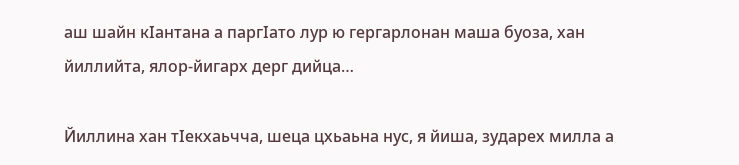аш шайн кIантана а паргIато лур ю гергарлонан маша буоза, хан йиллийта, ялор-йигарх дерг дийца…

Йиллина хан тIекхаьчча, шеца цхьаьна нус, я йиша, зударех милла а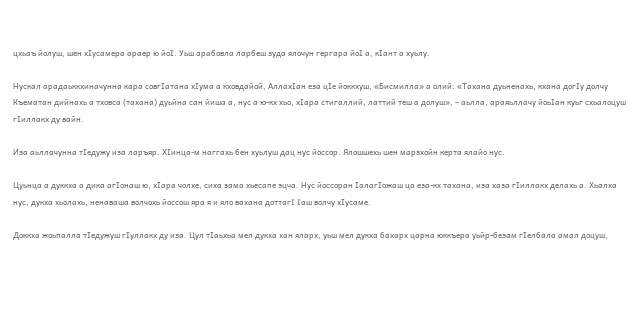цхьаъ йолуш, шен хIусамера араер ю йоI. Уьш арабовла ларбеш зуда ялочун гергара йоI а, кIант а хуьлу.

Нускал арадаьккхиначунна кара совгIатана хIума а кховдайой, АллахIан еза цIе йоккхуш, «Бисмилла» а олий: «Тахана дуьненахь, кхана догIу долчу Къематан дийнахь а тховса (тахана) дуьйна сан йиша а, нус а ю-кх хьо, хIара стигаллий, латтий теш а долуш», – аьлла, араяьллачу йоьIан куьг схьалоцуш гIиллакх ду вайн.

Иза аьллачунна тIедужу иза ларъяр. ХIинца-м наггахь бен хуьлуш дац нус йоссор. Ялошшехь шен марзхойн керта ялайо нус.

Цуьнца а дуккха а дика агIонаш ю, хIара чолхе, сиха зама хьесапе эцча. Нус йоссоран IалагIожаш ца еза-кх тахана, иза хаза гIиллакх делахь а. Хьалха нус, дукха хьолахь, ненаваша волчохь йоссош яра я и яло вахана доттагI Iаш волчу хIусаме.

Доккха жоьпалла тIедужуш гIуллакх ду иза. Цул тIаьхьа мел дукха хан яларх, уьш мел дукха бахарх царна юккъера уьйр-безам гIелбала амал доцуш,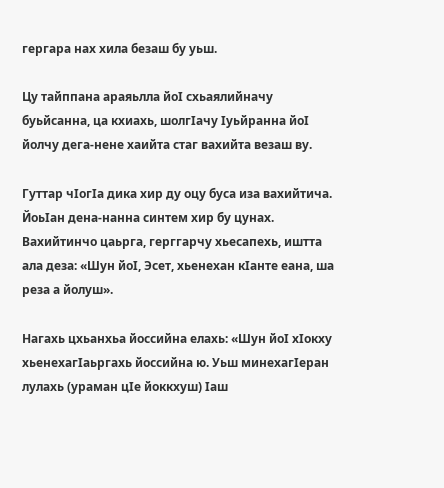гергара нах хила безаш бу уьш.

Цу тайппана араяьлла йоI схьаялийначу буьйсанна, ца кхиахь, шолгIачу Iуьйранна йоI йолчу дега-нене хаийта стаг вахийта везаш ву.

Гуттар чIогIа дика хир ду оцу буса иза вахийтича. ЙоьIан дена-нанна синтем хир бу цунах. Вахийтинчо цаьрга, герггарчу хьесапехь, иштта ала деза: «Шун йоI, Эсет, хьенехан кIанте еана, ша реза а йолуш».

Нагахь цхьанхьа йоссийна елахь: «Шун йоI хIокху хьенехагIаьргахь йоссийна ю. Уьш минехагIеран лулахь (ураман цIе йоккхуш) Iаш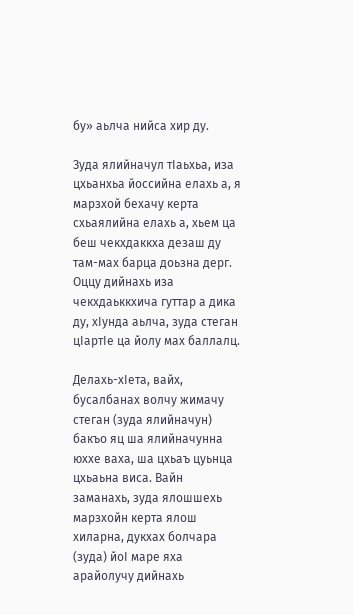бу» аьлча нийса хир ду.

Зуда ялийначул тIаьхьа, иза цхьанхьа йоссийна елахь а, я марзхой бехачу керта схьаялийна елахь а, хьем ца беш чекхдаккха дезаш ду там-мах барца доьзна дерг. Оццу дийнахь иза чекхдаьккхича гуттар а дика ду, хIунда аьлча, зуда стеган цIартIе ца йолу мах баллалц.

Делахь-хIета, вайх, бусалбанах волчу жимачу стеган (зуда ялийначун) бакъо яц ша ялийначунна юххе ваха, ша цхьаъ цуьнца цхьаьна виса. Вайн заманахь, зуда ялошшехь марзхойн керта ялош хиларна, дукхах болчара (зуда) йоI маре яха арайолучу дийнахь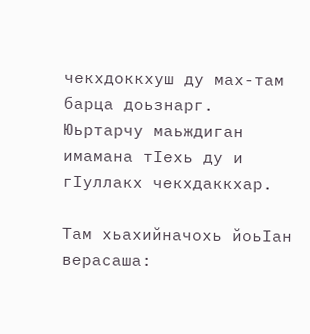чекхдоккхуш ду мах-там барца доьзнарг. Юьртарчу маьждиган имамана тIехь ду и гIуллакх чекхдаккхар.

Там хьахийначохь йоьIан верасаша: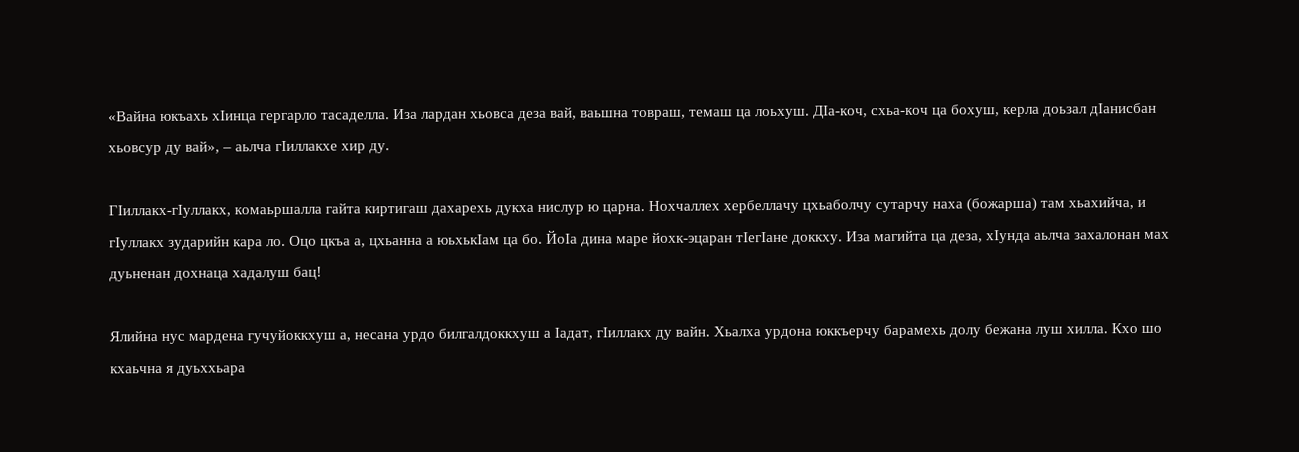«Вайна юкъахь хIинца гергарло тасаделла. Иза лардан хьовса деза вай, ваьшна товраш, темаш ца лоьхуш. ДIа-коч, схьа-коч ца бохуш, керла доьзал дIанисбан хьовсур ду вай», – аьлча гIиллакхе хир ду.

ГIиллакх-гIуллакх, комаьршалла гайта киртигаш дахарехь дукха нислур ю царна. Нохчаллех хербеллачу цхьаболчу сутарчу наха (божарша) там хьахийча, и гIуллакх зударийн кара ло. Оцо цкъа а, цхьанна а юьхькIам ца бо. ЙоIа дина маре йохк-эцаран тIегIане доккху. Иза магийта ца деза, хIунда аьлча захалонан мах дуьненан дохнаца хадалуш бац!

Ялийна нус мардена гучуйоккхуш а, несана урдо билгалдоккхуш а Iадат, гIиллакх ду вайн. Хьалха урдона юккъерчу барамехь долу бежана луш хилла. Кхо шо кхаьчна я дуьххьара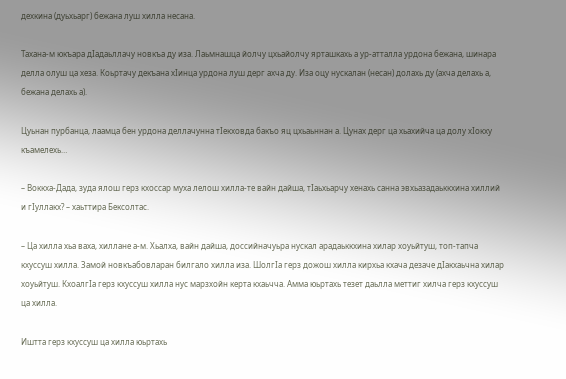дехкина (дуьхьарг) бежана луш хилла несана.

Тахана-м юкъара дIадаьллачу новкъа ду иза. Лаьмнашца йолчу цхьайолчу ярташкахь а ур-атталла урдона бежана, шинара делла олуш ца хеза. Коьртачу декъана хIинца урдона луш дерг ахча ду. Иза оцу нускалан (несан) долахь ду (ахча делахь а, бежана делахь а).

Цуьнан пурбанца, лаамца бен урдона деллачунна тIекховда бакъо яц цхьаьннан а. Цунах дерг ца хьахийча ца долу хIокху къамелехь…

– Воккха-Дада, зуда ялош герз кхоссар муха лелош хилла-те вайн дайша, тIаьхьарчу хенахь санна эвхьазадаьккхина хиллий и гIуллакх? – хаьттира Бексолтас.

– Ца хилла хьа ваха, хиллане а-м. Хьалха, вайн дайша, доссийначуьра нускал арадаьккхина хилар хоуьйтуш, топ-тапча кхуссуш хилла. Замой новкъабовларан билгало хилла иза. ШолгIа герз дожош хилла кирхьа кхача дезаче дIакхаьчна хилар хоуьйтуш. КхоалгIа герз кхуссуш хилла нус марзхойн керта кхаьчча. Амма юьртахь тезет даьлла меттиг хилча герз кхуссуш ца хилла.

Иштта герз кхуссуш ца хилла юьртахь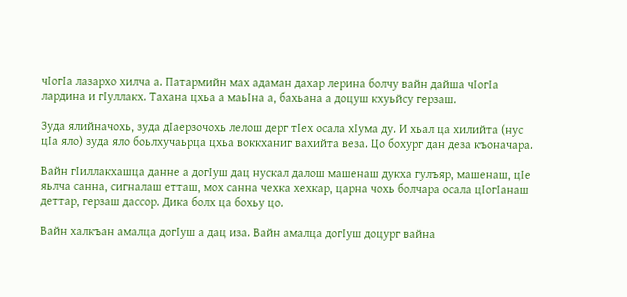чIогIа лазархо хилча а. Патармийн мах адаман дахар лерина болчу вайн дайша чIогIа лардина и гIуллакх. Тахана цхьа а маьIна а, бахьана а доцуш кхуьйсу герзаш.

Зуда ялийначохь, зуда дIаерзочохь лелош дерг тIех осала хIума ду. И хьал ца хилийта (нус цIа яло) зуда яло боьлхучаьрца цхьа воккханиг вахийта веза. Цо бохург дан деза къоначара.

Вайн гIиллакхашца данне а догIуш дац нускал далош машенаш дукха гулъяр, машенаш, цIе яьлча санна, сигналаш етташ, мох санна чехка хехкар, царна чохь болчара осала цIогIанаш деттар, герзаш дассор. Дика болх ца бохьу цо.

Вайн халкъан амалца догIуш а дац иза. Вайн амалца догIуш доцург вайна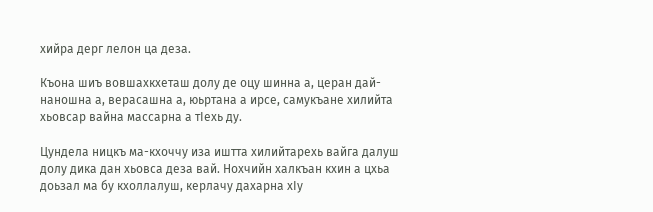хийра дерг лелон ца деза.

Къона шиъ вовшахкхеташ долу де оцу шинна а, церан дай-наношна а, верасашна а, юьртана а ирсе, самукъане хилийта хьовсар вайна массарна а тIехь ду.

Цундела ницкъ ма-кхоччу иза иштта хилийтарехь вайга далуш долу дика дан хьовса деза вай. Нохчийн халкъан кхин а цхьа доьзал ма бу кхоллалуш, керлачу дахарна хIу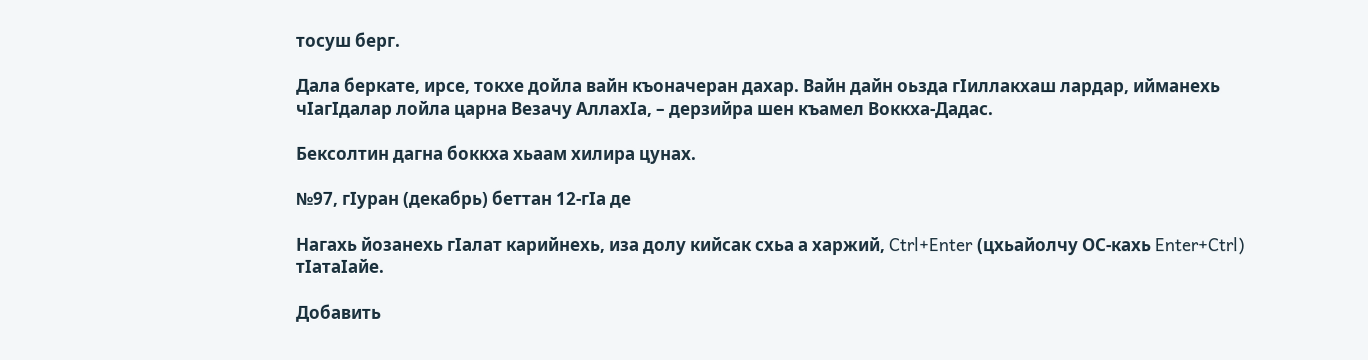тосуш берг.

Дала беркате, ирсе, токхе дойла вайн къоначеран дахар. Вайн дайн оьзда гIиллакхаш лардар, ийманехь чIагIдалар лойла царна Везачу АллахIа, – дерзийра шен къамел Воккха-Дадас.

Бексолтин дагна боккха хьаам хилира цунах.

№97, гIуран (декабрь) беттан 12-гIа де

Нагахь йозанехь гIалат карийнехь, иза долу кийсак схьа а харжий, Ctrl+Enter (цхьайолчу ОС-кахь Enter+Ctrl) тIатаIайе.

Добавить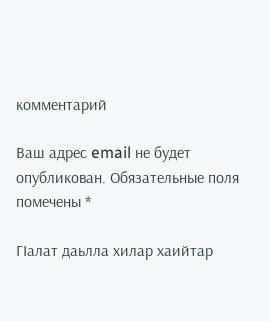комментарий

Ваш адрес email не будет опубликован. Обязательные поля помечены *

ГIалат даьлла хилар хаийтар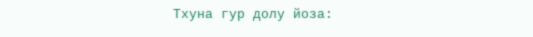Тхуна гур долу йоза: